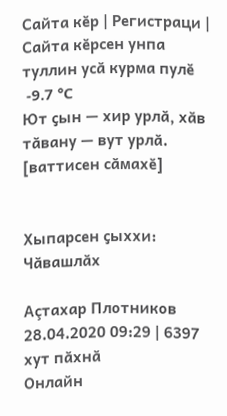Сайта кӗр | Регистраци | Сайта кӗрсен унпа туллин усӑ курма пулӗ
 -9.7 °C
Ют ҫын — хир урлӑ, хӑв тӑвану — вут урлӑ.
[ваттисен сӑмахӗ]


Хыпарсен ҫыххи: Чӑвашлӑх

Аçтахар Плотников 28.04.2020 09:29 | 6397 хут пӑхнӑ
Онлайн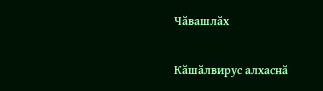Чӑвашлӑх

Кӑшӑлвирус алхаснӑ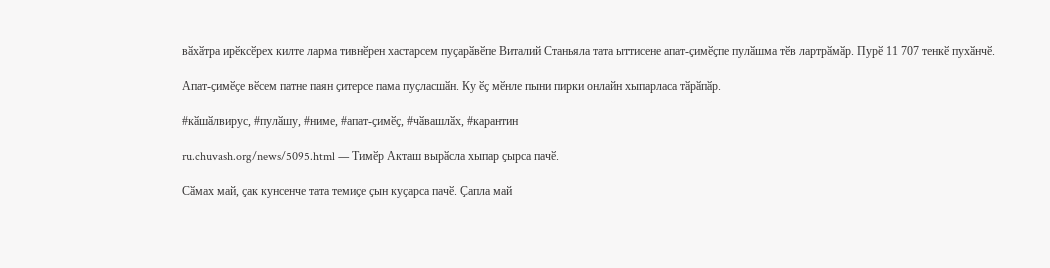вӑхӑтра ирӗксӗрех килте ларма тивнӗрен хастарсем пуҫарӑвӗпе Виталий Станьяла тата ыттисене апат-ҫимӗҫпе пулӑшма тӗв лартрӑмӑр. Пурӗ 11 707 тенкӗ пухӑнчӗ.

Апат-ҫимӗҫе вӗсем патне паян ҫитерсе пама пуҫласшӑн. Ку ӗҫ мӗнле пыни пирки онлайн хыпарласа тӑрӑпӑр.

#кӑшӑлвирус, #пулӑшу, #ниме, #апат-ҫимӗҫ, #чӑвашлӑх, #карантин

ru.chuvash.org/news/5095.html — Тимӗр Акташ вырӑсла хыпар ҫырса пачӗ.

Сӑмах май, ҫак кунсенче тата темиҫе ҫын куҫарса пачӗ. Ҫапла май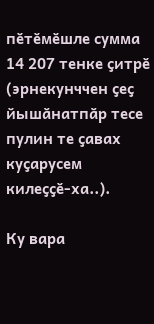пӗтӗмӗшле сумма 14 207 тенке ҫитрӗ (эрнекунччен ҫеҫ йышӑнатпӑр тесе пулин те ҫавах куҫарусем килеҫҫӗ-ха..).

Ку вара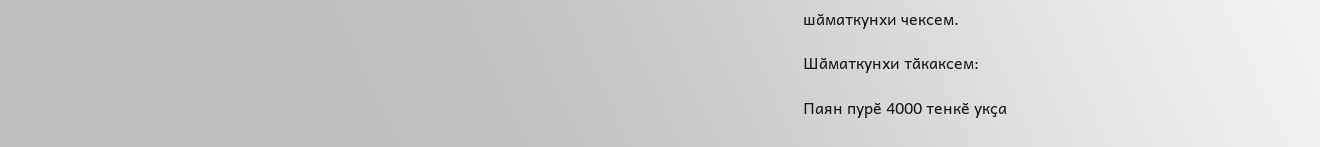шӑматкунхи чексем.

Шӑматкунхи тӑкаксем:

Паян пурӗ 4000 тенкӗ укҫа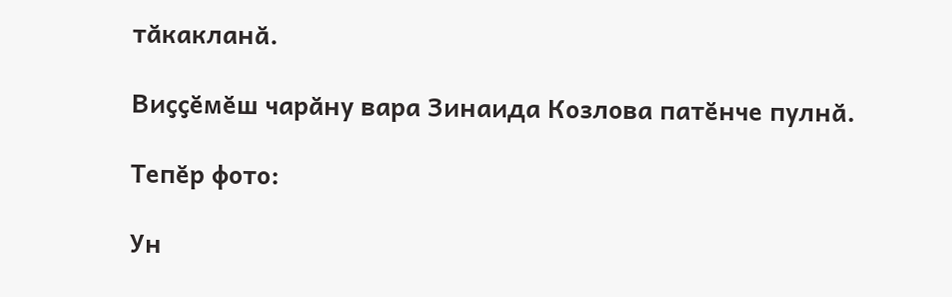тӑкакланӑ.

Виҫҫӗмӗш чарӑну вара Зинаида Козлова патӗнче пулнӑ.

Тепӗр фото:

Ун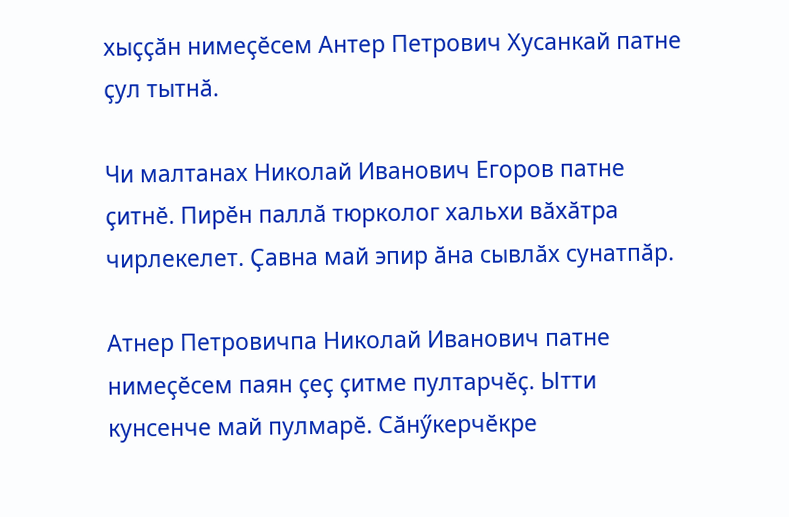хыҫҫӑн нимеҫӗсем Антер Петрович Хусанкай патне ҫул тытнӑ.

Чи малтанах Николай Иванович Егоров патне ҫитнӗ. Пирӗн паллӑ тюрколог хальхи вӑхӑтра чирлекелет. Ҫавна май эпир ӑна сывлӑх сунатпӑр.

Атнер Петровичпа Николай Иванович патне нимеҫӗсем паян ҫеҫ ҫитме пултарчӗҫ. Ытти кунсенче май пулмарӗ. Сӑнӳкерчӗкре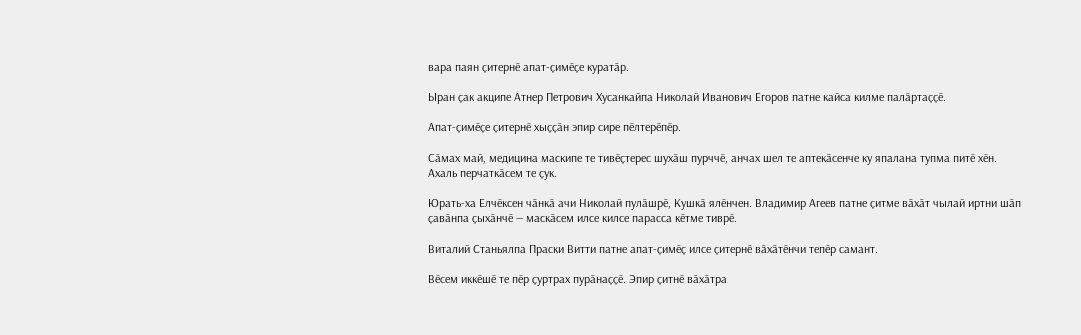вара паян ҫитернӗ апат-ҫимӗҫе куратӑр.

Ыран ҫак акципе Атнер Петрович Хусанкайпа Николай Иванович Егоров патне кайса килме палӑртаҫҫӗ.

Апат-ҫимӗҫе ҫитернӗ хыҫҫӑн эпир сире пӗлтерӗпӗр.

Сӑмах май, медицина маскипе те тивӗҫтерес шухӑш пурччӗ, анчах шел те аптекӑсенче ку япалана тупма питӗ хӗн. Ахаль перчаткӑсем те ҫук.

Юрать-ха Елчӗксен чӑнкӑ ачи Николай пулӑшрӗ, Кушкӑ ялӗнчен. Владимир Агеев патне ҫитме вӑхӑт чылай иртни шӑп ҫавӑнпа ҫыхӑнчӗ — маскӑсем илсе килсе парасса кӗтме тиврӗ.

Виталий Станьялпа Праски Витти патне апат-ҫимӗҫ илсе ҫитернӗ вӑхӑтӗнчи тепӗр самант.

Вӗсем иккӗшӗ те пӗр ҫуртрах пурӑнаҫҫӗ. Эпир ҫитнӗ вӑхӑтра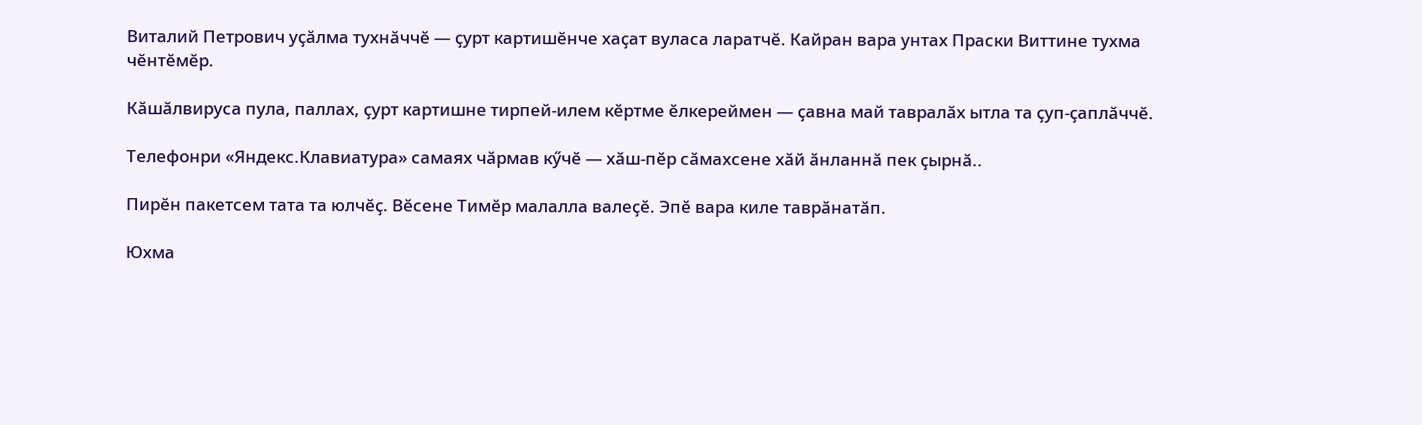Виталий Петрович уҫӑлма тухнӑччӗ — ҫурт картишӗнче хаҫат вуласа ларатчӗ. Кайран вара унтах Праски Виттине тухма чӗнтӗмӗр.

Кӑшӑлвируса пула, паллах, ҫурт картишне тирпей-илем кӗртме ӗлкереймен — ҫавна май тавралӑх ытла та ҫуп-ҫаплӑччӗ.

Телефонри «Яндекс.Клавиатура» самаях чӑрмав кӳчӗ — хӑш-пӗр сӑмахсене хӑй ӑнланнӑ пек ҫырнӑ..

Пирӗн пакетсем тата та юлчӗҫ. Вӗсене Тимӗр малалла валеҫӗ. Эпӗ вара киле таврӑнатӑп.

Юхма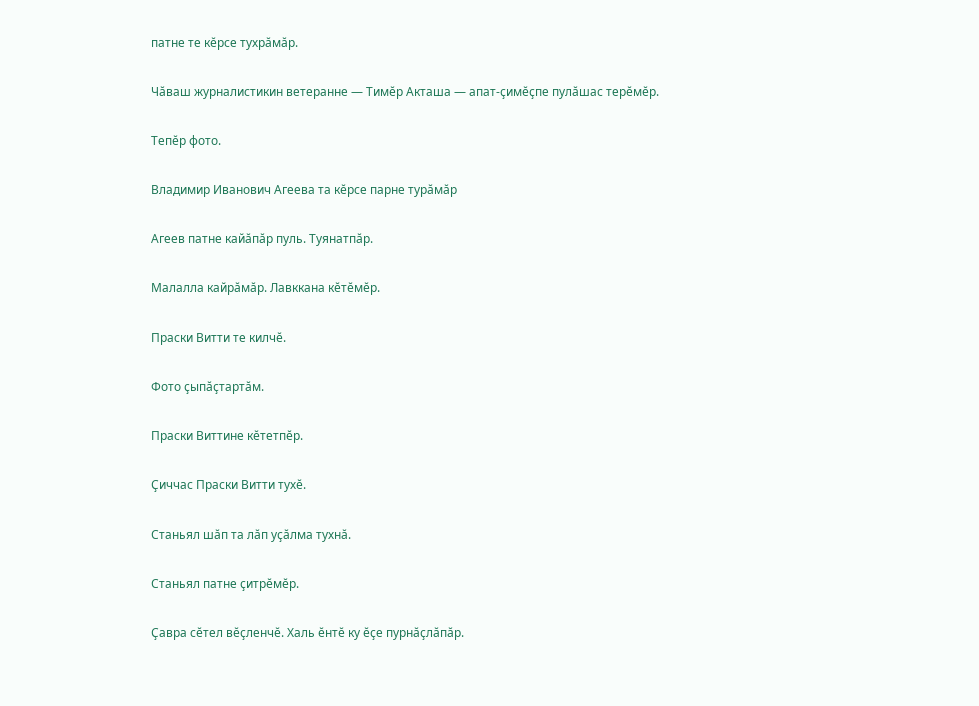патне те кӗрсе тухрӑмӑр.

Чӑваш журналистикин ветеранне — Тимӗр Акташа — апат-ҫимӗҫпе пулӑшас терӗмӗр.

Тепӗр фото.

Владимир Иванович Агеева та кӗрсе парне турӑмӑр

Агеев патне кайӑпӑр пуль. Туянатпӑр.

Малалла кайрӑмӑр. Лавккана кӗтӗмӗр.

Праски Витти те килчӗ.

Фото ҫыпӑҫтартӑм.

Праски Виттине кӗтетпӗр.

Ҫиччас Праски Витти тухӗ.

Станьял шӑп та лӑп уҫӑлма тухнӑ.

Станьял патне ҫитрӗмӗр.

Ҫавра сӗтел вӗҫленчӗ. Халь ӗнтӗ ку ӗҫе пурнӑҫлӑпӑр.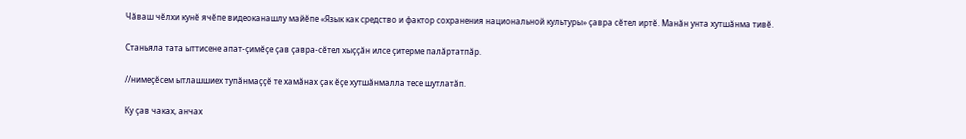Чӑваш чӗлхи кунӗ ячӗпе видеоканашлу майӗпе «Язык как средство и фактор сохранения национальной культуры» ҫавра сӗтел иртӗ. Манӑн унта хутшӑнма тивӗ.

Станьяла тата ыттисене апат-ҫимӗҫе ҫав ҫавра-сӗтел хыҫҫӑн илсе ҫитерме палӑртатпӑр.

//нимеҫӗсем ытлашшиех тупӑнмаҫҫӗ те хамӑнах ҫак ӗҫе хутшӑнмалла тесе шутлатӑп.

Ку ҫав чаках, анчах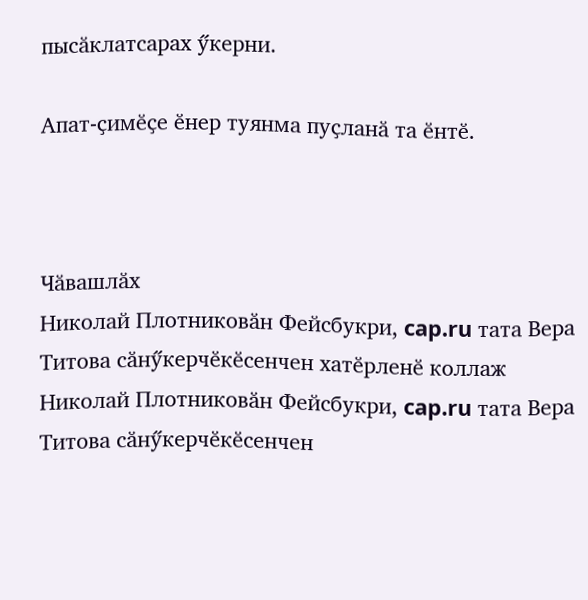пысӑклатсарах ӳкерни.

Апат-ҫимӗҫе ӗнер туянма пуҫланӑ та ӗнтӗ.



Чӑвашлӑх
Николай Плотниковӑн Фейсбукри, cap.ru тата Вера Титова сӑнӳкерчӗкӗсенчен хатӗрленӗ коллаж
Николай Плотниковӑн Фейсбукри, cap.ru тата Вера Титова сӑнӳкерчӗкӗсенчен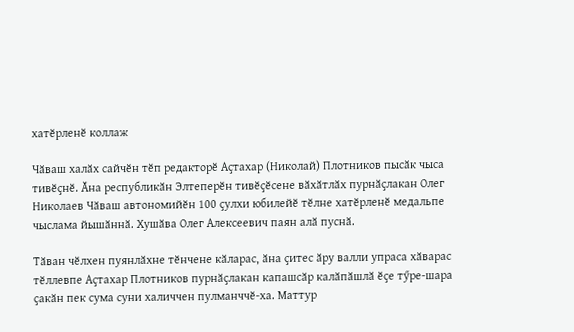хатӗрленӗ коллаж

Чӑваш халӑх сайчӗн тӗп редакторӗ Аҫтахар (Николай) Плотников пысӑк чыса тивӗҫнӗ. Ӑна республикӑн Элтеперӗн тивӗҫӗсене вӑхӑтлӑх пурнӑҫлакан Олег Николаев Чӑваш автономийӗн 100 ҫулхи юбилейӗ тӗлне хатӗрленӗ медальпе чыслама йышӑннӑ. Хушӑва Олег Алексеевич паян алӑ пуснӑ.

Тӑван чӗлхен пуянлӑхне тӗнчене кӑларас, ӑна ҫитес ӑру валли упраса хӑварас тӗллевпе Аҫтахар Плотников пурнӑҫлакан капашсӑр калӑпӑшлӑ ӗҫе тӳре-шара ҫакӑн пек сума суни халиччен пулманччӗ-ха. Маттур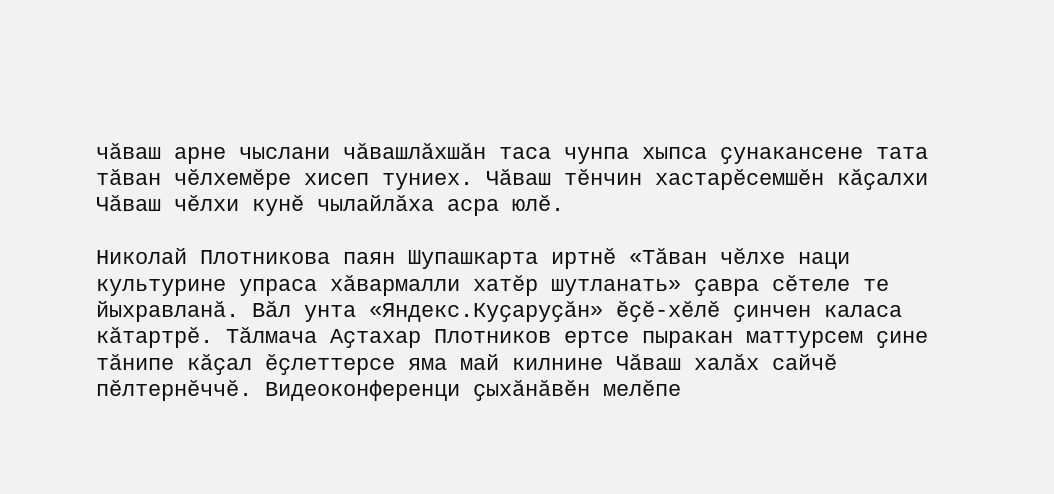чӑваш арне чыслани чӑвашлӑхшӑн таса чунпа хыпса ҫунакансене тата тӑван чӗлхемӗре хисеп туниех. Чӑваш тӗнчин хастарӗсемшӗн кӑҫалхи Чӑваш чӗлхи кунӗ чылайлӑха асра юлӗ.

Николай Плотникова паян Шупашкарта иртнӗ «Тӑван чӗлхе наци культурине упраса хӑвармалли хатӗр шутланать» ҫавра сӗтеле те йыхравланӑ. Вӑл унта «Яндекс.Куҫаруҫӑн» ӗҫӗ-хӗлӗ ҫинчен каласа кӑтартрӗ. Тӑлмача Аҫтахар Плотников ертсе пыракан маттурсем ҫине тӑнипе кӑҫал ӗҫлеттерсе яма май килнине Чӑваш халӑх сайчӗ пӗлтернӗччӗ. Видеоконференци ҫыхӑнӑвӗн мелӗпе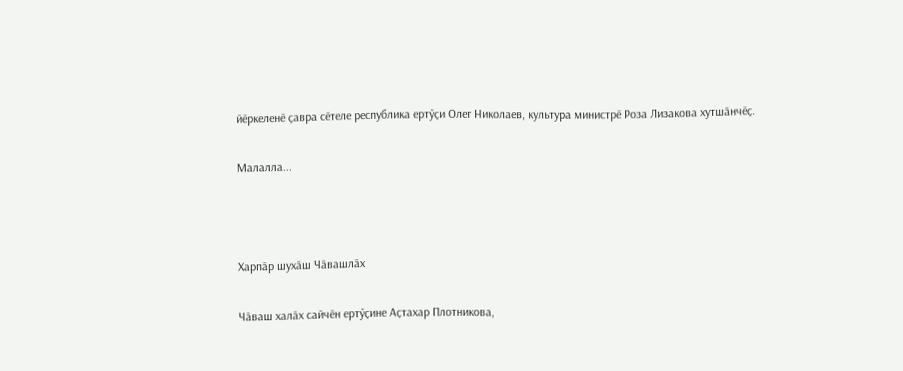йӗркеленӗ ҫавра сӗтеле республика ертӳҫи Олег Николаев, культура министрӗ Роза Лизакова хутшӑнчӗҫ.

Малалла...



Харпӑр шухӑш Чӑвашлӑх

Чӑваш халӑх сайчӗн ертӳҫине Аҫтахар Плотникова,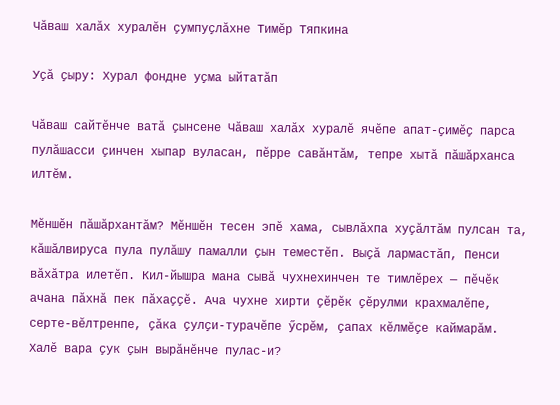Чӑваш халӑх хуралӗн ҫумпуҫлӑхне Тимӗр Тяпкина

Уҫӑ ҫыру: Хурал фондне уҫма ыйтатӑп

Чӑваш сайтӗнче ватӑ ҫынсене Чӑваш халӑх хуралӗ ячӗпе апат-ҫимӗҫ парса пулӑшасси ҫинчен хыпар вуласан, пӗрре савӑнтӑм, тепре хытӑ пӑшӑрханса илтӗм.

Мӗншӗн пӑшӑрхантӑм? Мӗншӗн тесен эпӗ хама, сывлӑхпа хуҫӑлтӑм пулсан та, кӑшӑлвируса пула пулӑшу памалли ҫын теместӗп. Выҫӑ лармастӑп, Пенси вӑхӑтра илетӗп. Кил-йышра мана сывӑ чухнехинчен те тимлӗрех — пӗчӗк ачана пӑхнӑ пек пӑхаҫҫӗ. Ача чухне хирти ҫӗрӗк ҫӗрулми крахмалӗпе, серте-вӗлтренпе, ҫӑка ҫулҫи-турачӗпе ӳсрӗм, ҫапах кӗлмӗҫе каймарӑм. Халӗ вара ҫук ҫын вырӑнӗнче пулас-и?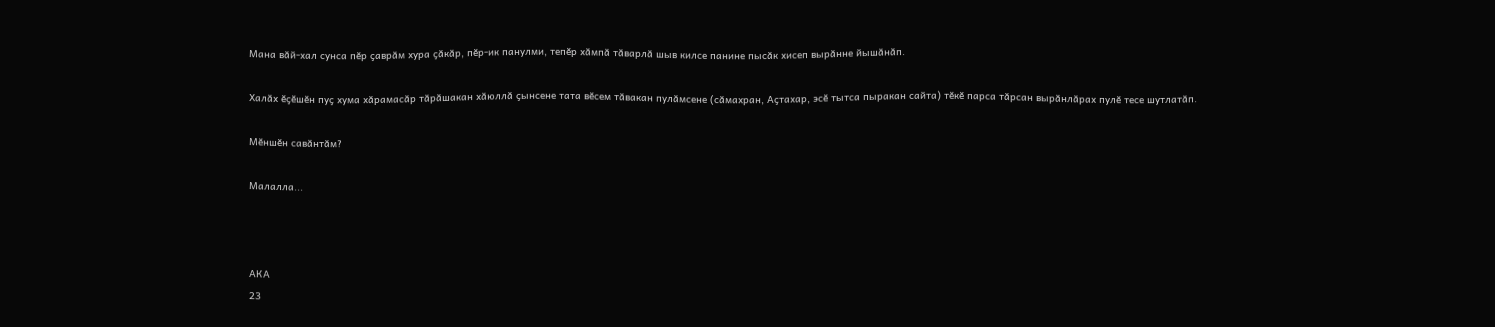Мана вӑй-хал сунса пӗр ҫаврӑм хура ҫӑкӑр, пӗр-ик панулми, тепӗр хӑмпӑ тӑварлӑ шыв килсе панине пысӑк хисеп вырӑнне йышӑнӑп.

Халӑх ӗҫӗшӗн пуҫ хума хӑрамасӑр тӑрӑшакан хӑюллӑ ҫынсене тата вӗсем тӑвакан пулӑмсене (сӑмахран, Аҫтахар, эсӗ тытса пыракан сайта) тӗкӗ парса тӑрсан вырӑнлӑрах пулӗ тесе шутлатӑп.

Мӗншӗн савӑнтӑм?

Малалла...



АКА
23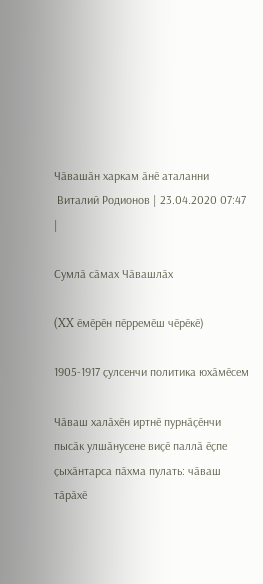Чӑвашӑн харкам ӑнӗ аталанни
 Виталий Родионов | 23.04.2020 07:47 |

Сумлӑ сӑмах Чӑвашлӑх

(XX ӗмӗрӗн пӗрремӗш чӗрӗкӗ)

1905‑1917 ҫулсенчи политика юхӑмӗсем

Чӑваш халӑхӗн иртнӗ пурнӑҫӗнчи пысӑк улшӑнусене виҫӗ паллӑ ӗҫпе ҫыхӑнтарса пӑхма пулать: чӑваш тӑрӑхӗ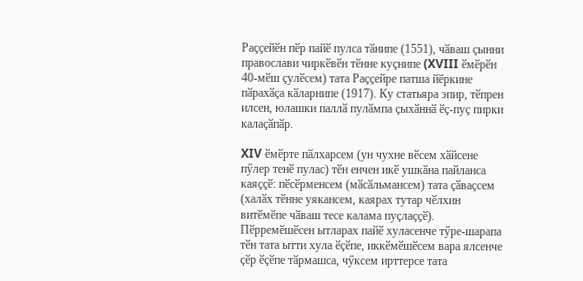Раҫҫейӗн пӗр пайӗ пулса тӑнипе (1551), чӑваш ҫынни православи чиркӗвӗн тӗнне куҫнипе (XVIII ӗмӗрӗн 40-мӗш ҫулӗсем) тата Раҫҫейре патша йӗркине пӑрахӑҫа кӑларнипе (1917). Ку статьяра эпир, тӗпрен илсен, юлашки паллӑ пулӑмпа ҫыхӑннӑ ӗҫ-пуҫ пирки калаҫӑпӑр.

XIV ӗмӗрте пӑлхарсем (ун чухне вӗсем хӑйсене пӳлер тенӗ пулас) тӗн енчен икӗ ушкӑна пайланса каяҫҫӗ: пӗсӗрменсем (мӑсӑльмансем) тата ҫӑваҫсем (халӑх тӗнне уякансем, каярах тутар чӗлхин витӗмӗпе чӑваш тесе калама пуҫлаҫҫӗ). Пӗрремӗшӗсен ытларах пайӗ хуласенче тӳре-шарапа тӗн тата ытти хула ӗҫӗпе, иккӗмӗшӗсем вара ялсенче ҫӗр ӗҫӗпе тӑрмашса, чӳксем ирттерсе тата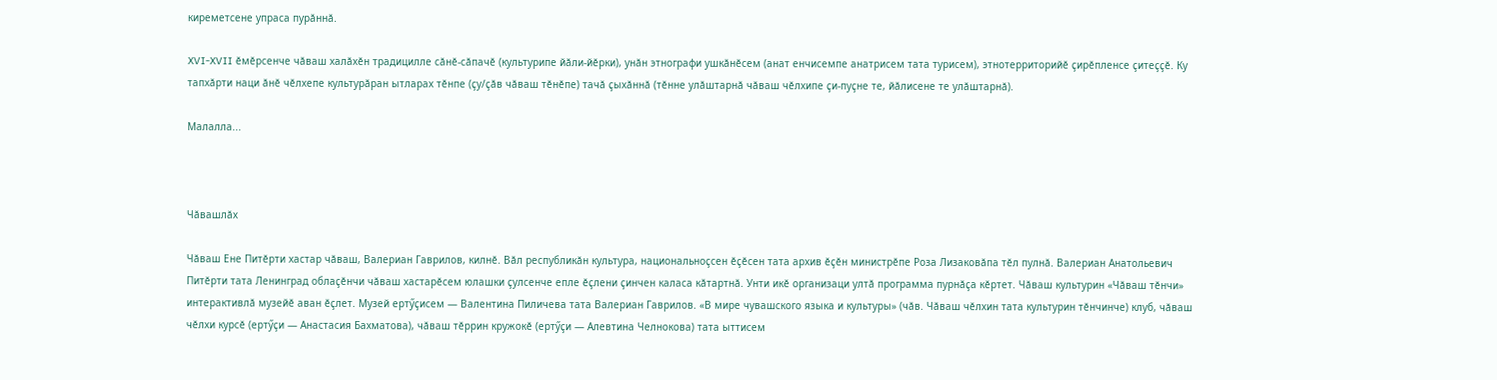киреметсене упраса пурӑннӑ.

XVI‑XVII ӗмӗрсенче чӑваш халӑхӗн традицилле сӑнӗ-сӑпачӗ (культурипе йӑли-йӗрки), унӑн этнографи ушкӑнӗсем (анат енчисемпе анатрисем тата турисем), этнотерриторийӗ ҫирӗпленсе ҫитеҫҫӗ. Ку тапхӑрти наци ӑнӗ чӗлхепе культурӑран ытларах тӗнпе (ҫу/ҫӑв чӑваш тӗнӗпе) тачӑ ҫыхӑннӑ (тӗнне улӑштарнӑ чӑваш чӗлхипе ҫи-пуҫне те, йӑлисене те улӑштарнӑ).

Малалла...



Чӑвашлӑх

Чӑваш Ене Питӗрти хастар чӑваш, Валериан Гаврилов, килнӗ. Вӑл республикӑн культура, национальноҫсен ӗҫӗсен тата архив ӗҫӗн министрӗпе Роза Лизаковӑпа тӗл пулнӑ. Валериан Анатольевич Питӗрти тата Ленинград облаҫӗнчи чӑваш хастарӗсем юлашки ҫулсенче епле ӗҫлени ҫинчен каласа кӑтартнӑ. Унти икӗ организаци ултӑ программа пурнӑҫа кӗртет. Чӑваш культурин «Чӑваш тӗнчи» интерактивлӑ музейӗ аван ӗҫлет. Музей ертӳҫисем — Валентина Пиличева тата Валериан Гаврилов. «В мире чувашского языка и культуры» (чӑв. Чӑваш чӗлхин тата культурин тӗнчинче) клуб, чӑваш чӗлхи курсӗ (ертӳҫи — Анастасия Бахматова), чӑваш тӗррин кружокӗ (ертӳҫи — Алевтина Челнокова) тата ыттисем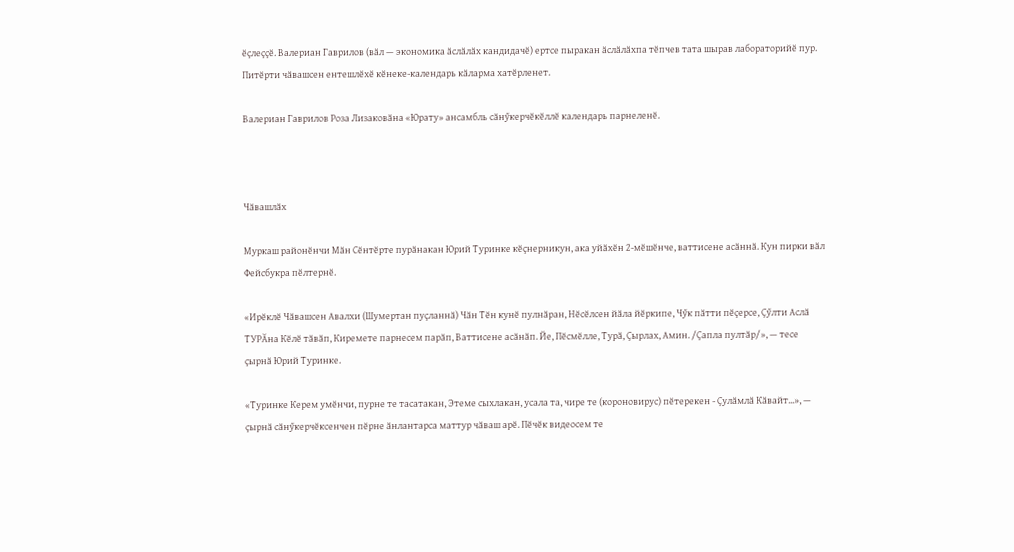ӗҫлеҫҫӗ. Валериан Гаврилов (вӑл — экономика ӑслӑлӑх кандидачӗ) ертсе пыракан ӑслӑлӑхпа тӗпчев тата шырав лабораторийӗ пур. Питӗрти чӑвашсен ентешлӗхӗ кӗнеке-календарь кӑларма хатӗрленет.

Валериан Гаврилов Роза Лизаковӑна «Юрату» ансамбль сӑнӳкерчӗкӗллӗ календарь парнеленӗ.



Чӑвашлӑх

Муркаш районӗнчи Мӑн Сӗнтӗрте пурӑнакан Юрий Туринке кӗҫнерникун, ака уйӑхӗн 2-мӗшӗнче, ваттисене асӑннӑ. Кун пирки вӑл Фейсбукра пӗлтернӗ.

«Ирӗклӗ Чӑвашсен Авалхи (Шумертан пуҫланнӑ) Чӑн Тӗн кунӗ пулнӑран, Нӗсӗлсен йӑла йӗркипе, Чӳк пӑтти пӗҫерсе, Ҫӳлти Аслӑ ТУРӐна Кӗлӗ тӑвӑп, Киремете парнесем парӑп, Ваттисене асӑнӑп. Йе, Пӗсмӗлле, Турӑ, Ҫырлах, Амин. /Ҫапла пултӑр/», — тесе ҫырнӑ Юрий Туринке.

«Туринке Керем умӗнчи, пурне те тасатакан, Этеме сыхлакан, усала та, чире те (короновирус) пӗтерекен - Ҫулӑмлӑ Кӑвайт...», — ҫырнӑ сӑнӳкерчӗксенчен пӗрне ӑнлантарса маттур чӑваш арӗ. Пӗчӗк видеосем те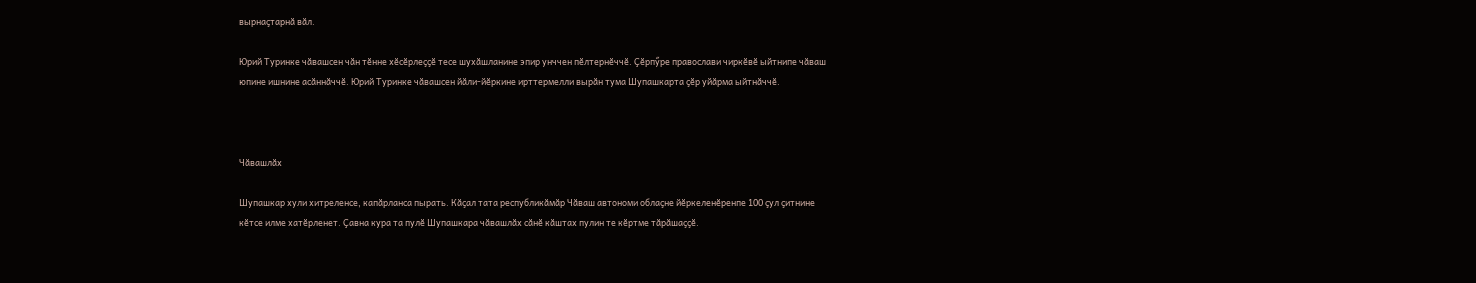вырнаҫтарнӑ вӑл.

Юрий Туринке чӑвашсен чӑн тӗнне хӗсӗрлеҫҫӗ тесе шухӑшланине эпир унччен пӗлтернӗччӗ. Ҫӗрпӳре православи чиркӗвӗ ыйтнипе чӑваш юпине ишнине асӑннӑччӗ. Юрий Туринке чӑвашсен йӑли-йӗркине ирттермелли вырӑн тума Шупашкарта ҫӗр уйӑрма ыйтнӑччӗ.



Чӑвашлӑх

Шупашкар хули хитреленсе, капӑрланса пырать. Кӑҫал тата республикӑмӑр Чӑваш автономи облаҫне йӗркеленӗренпе 100 ҫул ҫитнине кӗтсе илме хатӗрленет. Ҫавна кура та пулӗ Шупашкара чӑвашлӑх сӑнӗ кӑштах пулин те кӗртме тӑрӑшаҫҫӗ.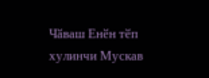Чӑваш Енӗн тӗп хулинчи Мускав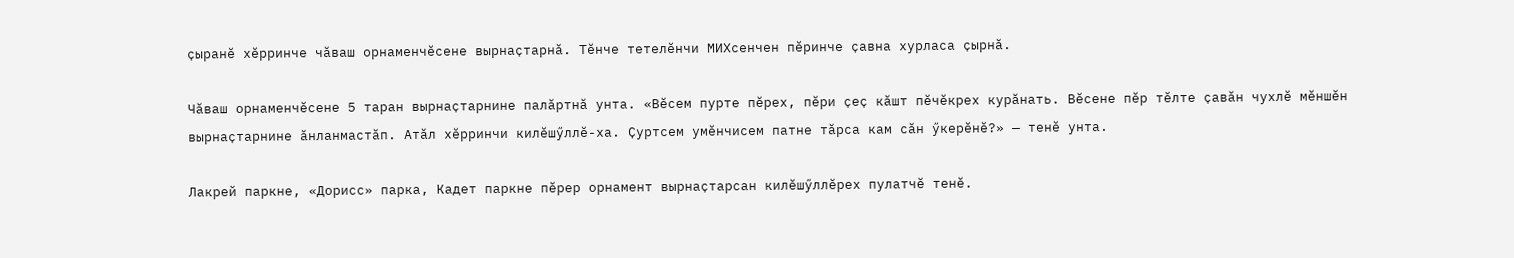ҫыранӗ хӗрринче чӑваш орнаменчӗсене вырнаҫтарнӑ. Тӗнче тетелӗнчи МИХсенчен пӗринче ҫавна хурласа ҫырнӑ.

Чӑваш орнаменчӗсене 5 таран вырнаҫтарнине палӑртнӑ унта. «Вӗсем пурте пӗрех, пӗри ҫеҫ кӑшт пӗчӗкрех курӑнать. Вӗсене пӗр тӗлте ҫавӑн чухлӗ мӗншӗн вырнаҫтарнине ӑнланмастӑп. Атӑл хӗрринчи килӗшӳллӗ-ха. Ҫуртсем умӗнчисем патне тӑрса кам сӑн ӳкерӗнӗ?» — тенӗ унта.

Лакрей паркне, «Дорисс» парка, Кадет паркне пӗрер орнамент вырнаҫтарсан килӗшӳллӗрех пулатчӗ тенӗ.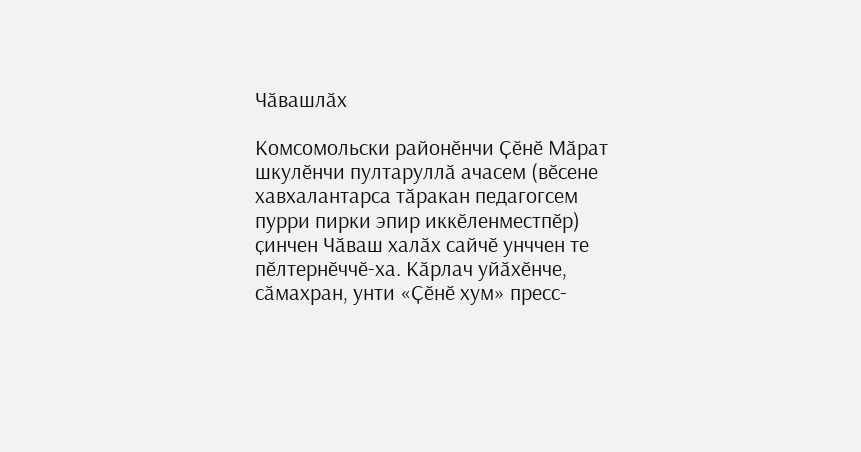Чӑвашлӑх

Комсомольски районӗнчи Ҫӗнӗ Мӑрат шкулӗнчи пултаруллӑ ачасем (вӗсене хавхалантарса тӑракан педагогсем пурри пирки эпир иккӗленместпӗр) ҫинчен Чӑваш халӑх сайчӗ унччен те пӗлтернӗччӗ-ха. Кӑрлач уйӑхӗнче, сӑмахран, унти «Ҫӗнӗ хум» пресс-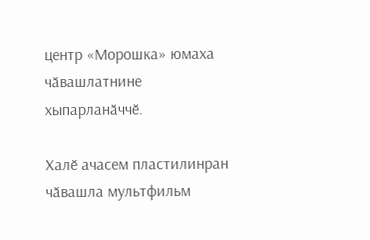центр «Морошка» юмаха чӑвашлатнине хыпарланӑччӗ.

Халӗ ачасем пластилинран чӑвашла мультфильм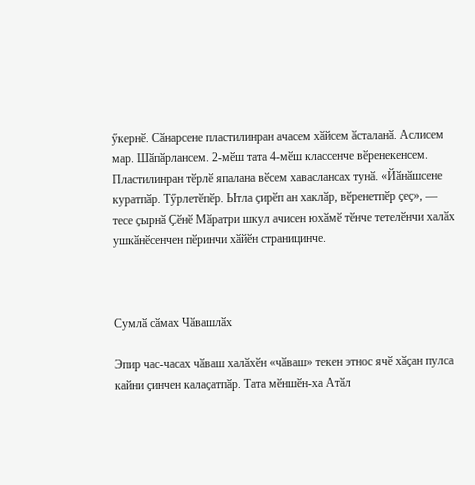ӳкернӗ. Сӑнарсене пластилинран ачасем хӑйсем ӑсталанӑ. Аслисем мар. Шӑпӑрлансем. 2-мӗш тата 4-мӗш классенче вӗренекенсем. Пластилинран тӗрлӗ япалана вӗсем хаваслансах тунӑ. «Йӑнӑшсене куратпӑр. Тӳрлетӗпӗр. Ытла ҫирӗп ан хаклӑр, вӗренетпӗр ҫеҫ», — тесе ҫырнӑ Ҫӗнӗ Мӑратри шкул ачисен юхӑмӗ тӗнче тетелӗнчи халӑх ушкӑнӗсенчен пӗринчи хӑйӗн страницинче.



Сумлӑ сӑмах Чӑвашлӑх

Эпир час-часах чӑваш халӑхӗн «чӑваш» текен этнос ячӗ хӑҫан пулса кайни ҫинчен калаҫатпӑр. Тата мӗншӗн-ха Атӑл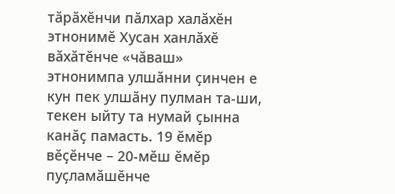тӑрӑхӗнчи пӑлхар халӑхӗн этнонимӗ Хусан ханлӑхӗ вӑхӑтӗнче «чӑваш» этнонимпа улшӑнни ҫинчен е кун пек улшӑну пулман та-ши, текен ыйту та нумай ҫынна канӑҫ памасть. 19 ӗмӗр вӗҫӗнче – 20-мӗш ӗмӗр пуҫламӑшӗнче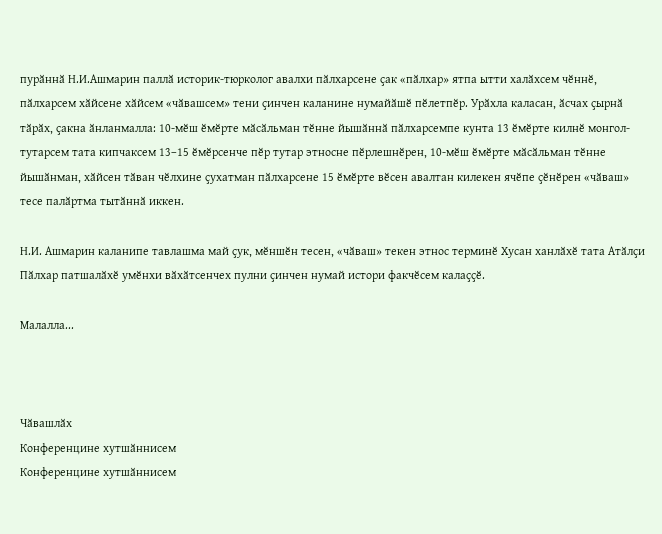пурӑннӑ Н.И.Ашмарин паллӑ историк-тюрколог авалхи пӑлхарсене ҫак «пӑлхар» ятпа ытти халӑхсем чӗннӗ, пӑлхарсем хӑйсене хӑйсем «чӑвашсем» тени ҫинчен каланине нумайӑшӗ пӗлетпӗр. Урӑхла каласан, ӑсчах ҫырнӑ тӑрӑх, ҫакна ӑнланмалла: 10-мӗш ӗмӗрте мӑсӑльман тӗнне йышӑннӑ пӑлхарсемпе кунта 13 ӗмӗрте килнӗ монгол-тутарсем тата кипчаксем 13–15 ӗмӗрсенче пӗр тутар этносне пӗрлешнӗрен, 10-мӗш ӗмӗрте мӑсӑльман тӗнне йышӑнман, хӑйсен тӑван чӗлхине ҫухатман пӑлхарсене 15 ӗмӗрте вӗсен авалтан килекен ячӗпе ҫӗнӗрен «чӑваш» тесе палӑртма тытӑннӑ иккен.

Н.И. Ашмарин каланипе тавлашма май ҫук, мӗншӗн тесен, «чӑваш» текен этнос терминӗ Хусан ханлӑхӗ тата Атӑлҫи Пӑлхар патшалӑхӗ умӗнхи вӑхӑтсенчех пулни ҫинчен нумай истори факчӗсем калаҫҫӗ.

Малалла...



Чӑвашлӑх
Конференцине хутшӑннисем
Конференцине хутшӑннисем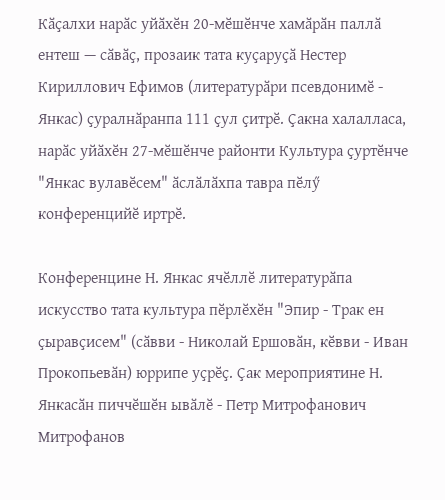Кӑҫалхи нарӑс уйӑхӗн 20-мӗшӗнче хамӑрӑн паллӑ ентеш — сӑвӑҫ, прозаик тата куҫаруҫӑ Нестер Кириллович Ефимов (литературӑри псевдонимӗ - Янкас) ҫуралнӑранпа 111 ҫул ҫитрӗ. Ҫакна халалласа, нарӑс уйӑхӗн 27-мӗшӗнче районти Культура ҫуртӗнче "Янкас вулавӗсем" ӑслӑлӑхпа тавра пӗлӳ конференцийӗ иртрӗ.

Конференцине Н. Янкас ячӗллӗ литературӑпа искусство тата культура пӗрлӗхӗн "Эпир - Трак ен ҫыравҫисем" (сӑвви - Николай Ершовӑн, кӗвви - Иван Прокопьевӑн) юррипе уҫрӗҫ. Ҫак мероприятине Н. Янкасӑн пиччӗшӗн ывӑлӗ - Петр Митрофанович Митрофанов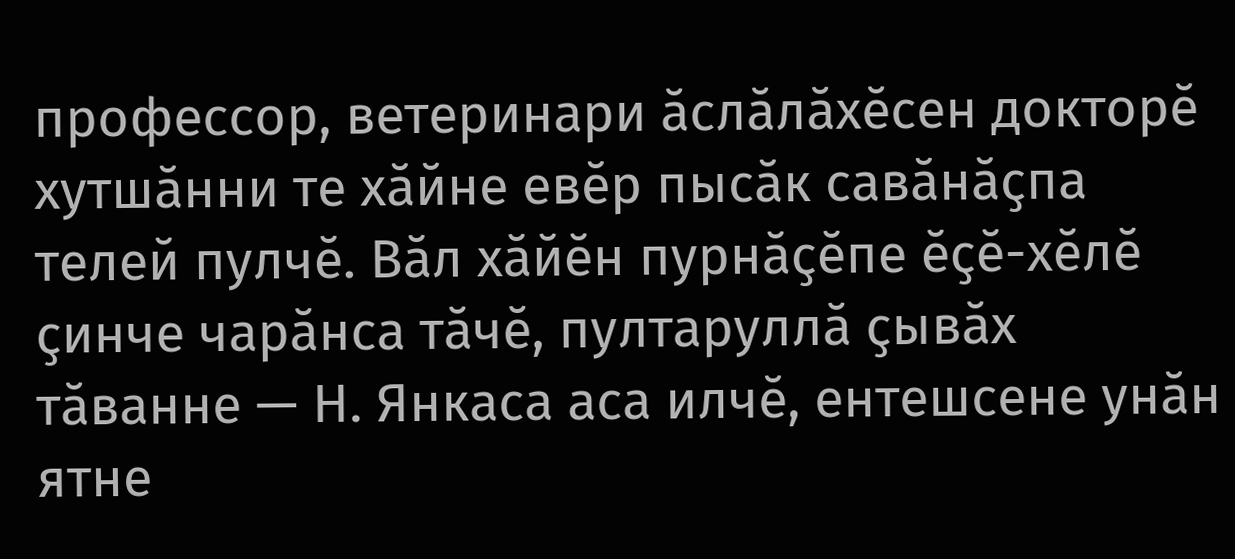профессор, ветеринари ӑслӑлӑхӗсен докторӗ хутшӑнни те хӑйне евӗр пысӑк савӑнӑҫпа телей пулчӗ. Вӑл хӑйӗн пурнӑҫӗпе ӗҫӗ-хӗлӗ ҫинче чарӑнса тӑчӗ, пултаруллӑ ҫывӑх тӑванне — Н. Янкаса аса илчӗ, ентешсене унӑн ятне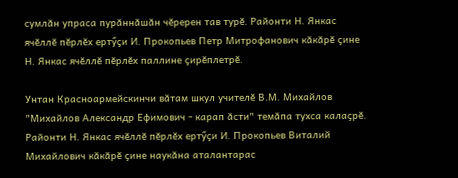сумлӑн упраса пурӑннӑшӑн чӗререн тав турӗ. Районти Н. Янкас ячӗллӗ пӗрлӗх ертӳҫи И. Прокопьев Петр Митрофанович кӑкӑрӗ ҫине Н. Янкас ячӗллӗ пӗрлӗх паллине ҫирӗплетрӗ.

Унтан Красноармейскинчи вӑтам шкул учителӗ В.М. Михайлов "Михайлов Александр Ефимович - карап ӑсти" темӑпа тухса калаҫрӗ. Районти Н. Янкас ячӗллӗ пӗрлӗх ертӳҫи И. Прокопьев Виталий Михайлович кӑкӑрӗ ҫине наукӑна аталантарас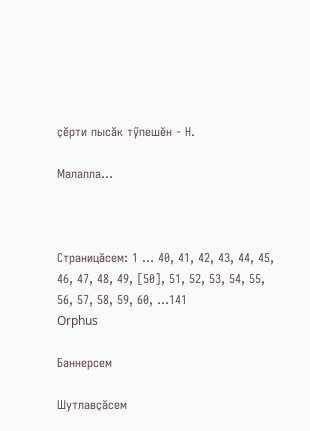ҫӗрти пысӑк тӳпешӗн - Н.

Малалла...



Страницӑсем: 1 ... 40, 41, 42, 43, 44, 45, 46, 47, 48, 49, [50], 51, 52, 53, 54, 55, 56, 57, 58, 59, 60, ...141
Orphus

Баннерсем

Шутлавҫӑсем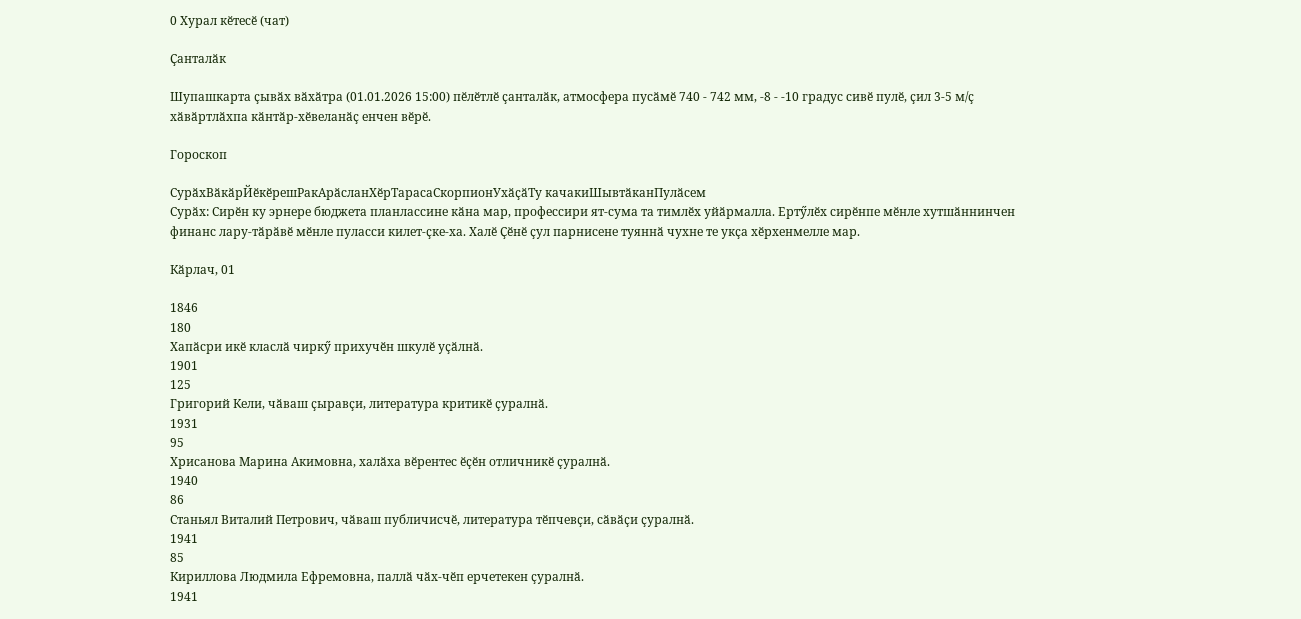0 Хурал кӗтесӗ (чат)

Ҫанталӑк

Шупашкарта ҫывӑх вӑхӑтра (01.01.2026 15:00) пӗлӗтлӗ ҫанталӑк, атмосфера пусӑмӗ 740 - 742 мм, -8 - -10 градус сивӗ пулӗ, ҫил 3-5 м/ҫ хӑвӑртлӑхпа кӑнтӑр-хӗвеланӑҫ енчен вӗрӗ.

Гороскоп

СурӑхВӑкӑрЙӗкӗрешРакАрӑсланХӗрТарасаСкорпионУхӑҫӑТу качакиШывтӑканПулӑсем
Сурӑх: Сирӗн ку эрнере бюджета планлассине кӑна мар, профессири ят-сума та тимлӗх уйӑрмалла. Ертӳлӗх сирӗнпе мӗнле хутшӑннинчен финанс лару-тӑрӑвӗ мӗнле пуласси килет-ҫке-ха. Халӗ Ҫӗнӗ ҫул парнисене туяннӑ чухне те укҫа хӗрхенмелле мар.

Кӑрлач, 01

1846
180
Хапӑсри икӗ класлӑ чиркӳ прихучӗн шкулӗ уҫӑлнӑ.
1901
125
Григорий Кели, чӑваш ҫыравҫи, литература критикӗ ҫуралнӑ.
1931
95
Хрисанова Марина Акимовна, халӑха вӗрентес ӗҫӗн отличникӗ ҫуралнӑ.
1940
86
Станьял Виталий Петрович, чӑваш публичисчӗ, литература тӗпчевҫи, сӑвӑҫи ҫуралнӑ.
1941
85
Кириллова Людмила Ефремовна, паллӑ чӑх-чӗп ерчетекен ҫуралнӑ.
1941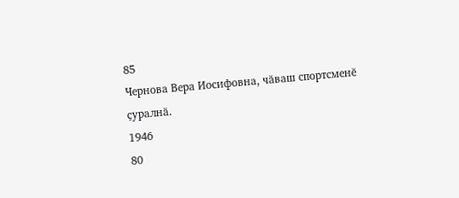85
Чернова Вера Иосифовна, чӑваш спортсменӗ ҫуралнӑ.
1946
80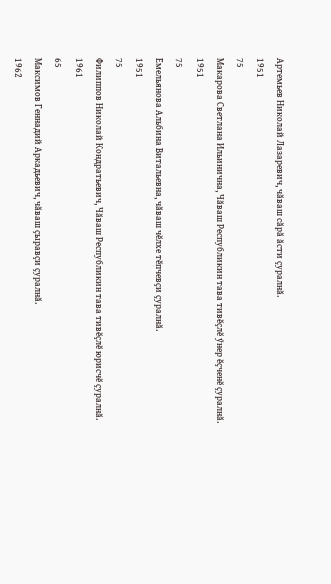Артемьев Николай Лазаревич, чӑваш сӑрӑ ӑсти ҫуралнӑ.
1951
75
Макарова Светлана Ильинична, Чӑваш Республикин тава тивӗҫлӗ ӳнер ӗҫченӗ ҫуралнӑ.
1951
75
Емельянова Альбина Витальевна, чӑваш чӗлхе тӗпчевҫи ҫуралнӑ.
1951
75
Филиппов Николай Кондратьевич, Чӑваш Республикин тава тивӗҫлӗ юрисчӗ ҫуралнӑ.
1961
65
Максимов Геннадий Аркадьевич, чӑваш ҫыравҫи ҫуралнӑ.
1962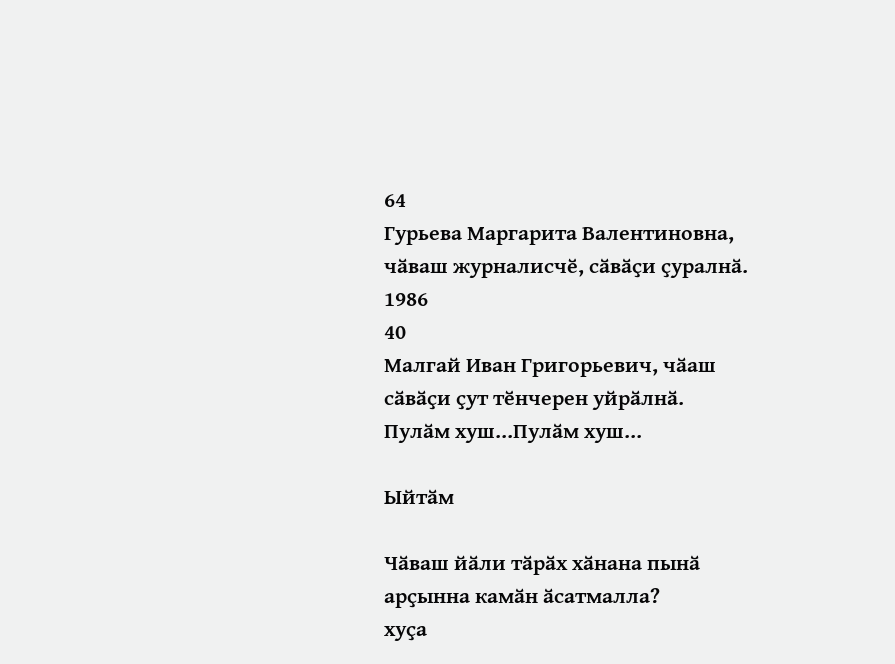64
Гурьева Маргарита Валентиновна, чӑваш журналисчӗ, сӑвӑҫи ҫуралнӑ.
1986
40
Малгай Иван Григорьевич, чӑаш сӑвӑҫи ҫут тӗнчерен уйрӑлнӑ.
Пулӑм хуш...Пулӑм хуш...

Ыйтӑм

Чӑваш йӑли тӑрӑх хӑнана пынӑ арҫынна камӑн ӑсатмалла?
хуҫа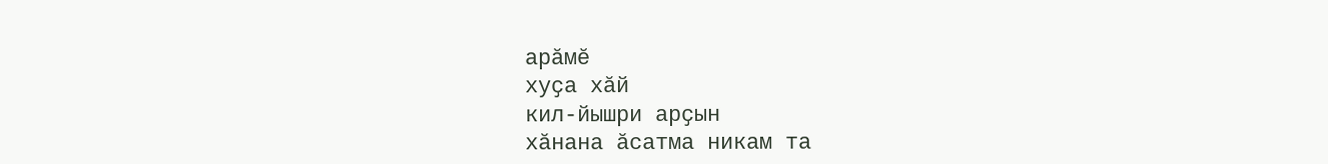арӑмӗ
хуҫа хӑй
кил-йышри арҫын
хӑнана ӑсатма никам та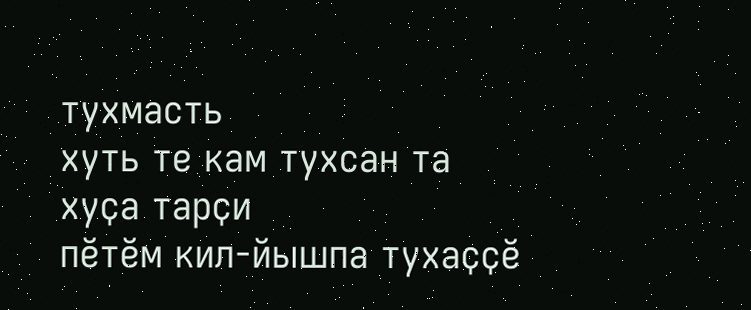тухмасть
хуть те кам тухсан та
хуҫа тарҫи
пӗтӗм кил-йышпа тухаҫҫӗ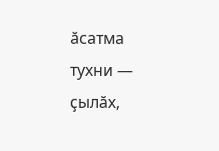ӑсатма тухни — ҫылӑх,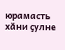юрамасть
хӑни ҫулне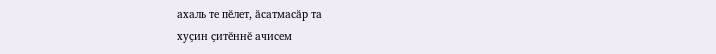ахаль те пӗлет, ӑсатмасӑр та
хуҫин ҫитӗннӗ ачисем